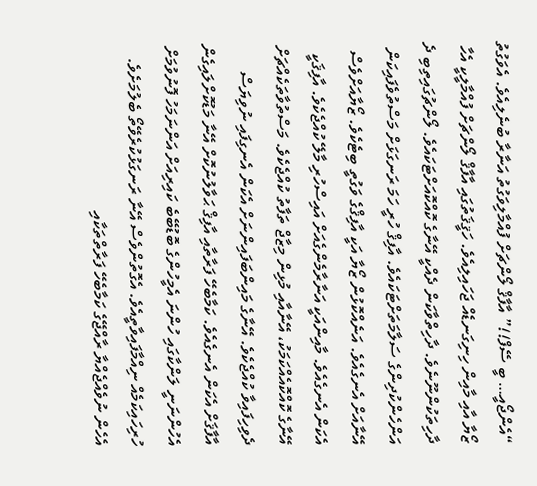“އެންޖޯއީ… ބީ ސޭފް!!” އާފާޤް ލޯންޗަށް ފުއްމާލިވަގުތު އަނާރާ ބުނެލިއެވެ. އެވަގުތު ޒޯޔާ އާއި މާއިން ހިނިގަނޑެއް ޖަހައިލިއެވެ. ހަޤީޤަތުގައި އާފާޤް ލޯންޗަށް ފުއްމާލީކީ އެހާ ދާހިތަކުންނޫނެވެ. ދާހިތްވާކަން ދެއްކީ އޭނާގެ ކޮއްކޮއަށްޓަކައެވެ. ލޯންޗުގައިތިބި ދެ އަންހެންކުދިންގެ ސަލާމަތަށްޓަކައެވެ. އާފިޤް ހުރީ ހަމަ ރަނގަޅަށް މަސްތުވެފައިކަން އޭނާއަށް އެނގެއެވެ. އަނެއްކޮޅުން ޒޯޔާ އަކީ އާފިޤްގެ ވަގުތީ ބިޓެކެވެ. ޒޯޔާއަށްވެސް އެކަން އެނގެއެވެ. މާއިންއަކީ އަނާރާމެންގެއަށް އައިސްހުރި މާލޭ ކުއްޖެކެވެ. އާފިޤަކީ އޭނާގެ ކޮއްކޮއެއްކަމަކު، އޭނާއާއި މުޅިން މިޒާޖް ތަފާތު ކުއްޖެކެވެ. މަސްތުވާތަކެއްޗަށް ދެވިހިފައިވާ ކުއްޖެކެވެ. އޭނާގެ މައިންބަފައިންނަށް އެކަން އެނގިފައި ނުވިޔަސް އާފާޤަށް އެކަން އެނގެއެވެ. ކަމާބެހޭ ފަރާތާއި އާފިޤް ޙަވާލުނުކޮށް އޭނާ މަޑުކޮށްލައިގެން އެހުންނަނީ ލަންކާގައި ހުންނަ އެމީހުންގެ ބޮޑުބޭބެ ކައިރިއަށް އަންނަމަހު ފޮނުވުމަށް ހުރިހައިކަމެއް ނިއްމާފައިވާތީއެވެ. އެގޮތުންވެސް އޭނާ ރަނގަޅުކުރެވޭތޯ ބެލުމަށެވެ. އެހެން ނުވެއްޖެއްޔާ ރާއްޖޭގެ ކަމާބެހޭ ފަރާތްތަކާއި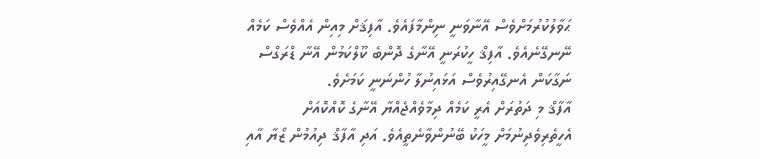ޙަވާލުކުރުމަށްވެސް އޭނާވަނީ ނިންމާފައެވެ. އާފިޤަށް މިއިން އެއްވެސް ކަމެއް ނޭނގޭނެއެވެ. އާފިޤް ހީކުރަނީ އޭނާގެ ދޮންބެ ކޫލްކަމުން އޭނާ ޑްރަގްސް ނަގާކަން އެނގޭއިރުވެސް އަޅައިނުލާ ހުންނަނީ ކަމަށެވެ.
އާފާޤް މި ދަތުރަށް އެރީ ކަމެއް ދިމާވެއްޖެއްޔާ އޭނާގެ ކޮއްކޮއަށް އެހީތެރިވެދިނުމަށް މީހަކު ބޭނުންވާނެތީއެވެ. އަދި އާފާޤް ދިއުމުން ޒޯޔާ އާއި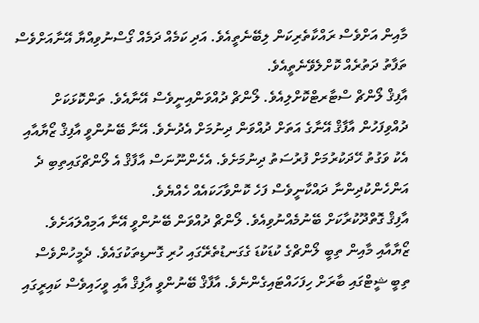މާއިން އަށްވެސް ރައްކާތެރިކަން ލިބޭނެތީއެވެ. އަދި ކަމެއް ދަމެއް ގޯސްނުވިއްޔާ އޭނާއަށްވެސް ތަފާތު ދަތުރެއް ކޮށްލެވޭނެތީއެވެ.
އާފިޤް ލޯންޗް ސްޓާރޓްކޮށްލިއެވެ. ލޯންޗް ދުއްވަންއިނީވެސް އޭނާއެވެ. ތަންކޮޅަކަށް ދުއްވިފަހުން އާފާޤް އޭނާގެ އަތަށް ދުއްވަން ދިނުމަށް އެދުނެވެ. އޭނާ ބޭނުންވީ އާފިޤް ޒޯޔާއާއި އެކު ވަގުތު ހޭދަކުރުމަށް ފުރުސަތު ދިނުމަށެވެ. އެހެންނޫނަސް އާފާޤް އެ ލޯންޗްގައިތިބި ދެ އަންހެންކުދިންނާ ދައްކާނީވެސް ފަހެ ކޮންވާހަކައެއް ހެއްޔެވެ.
އާފިޤް ގޮތްދޫކުރާކަށް ބޭނުމެއްނުވިއެވެ. ލޯންޗް ދުއްވަން ބޭނުންވީ އޭނާ އަމިއްލައަށެވެ. ޒޯޔާއާއި މާއިން ތިބީ ލޯންޗްގެ ކުޑަކުޑަ ގެގަނޑުތެރޭގައި ހުރި ގޮނޑިތަކުގައެވެ. ދެމީހުންވެސް ތިބީ ޝީޓްގައި ބާރަށް ހިފަހައްޓައިގެންނެވެ. އާފާޤް ބޭނުންވީ އާފިޤް އާއި ވީހައިވެސް ކައިރީގައި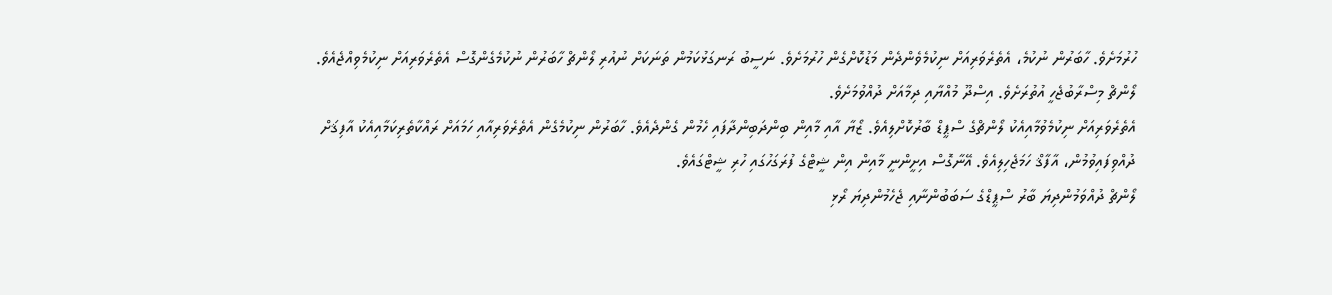ހުރުމަށެވެ. ހާބަރުން ނުކުމެ، އެތެރެވަރިއަށް ނިކުމެވެންދެން މަޑުކޮށްގެން ހުރުމަށެވެ. ނަސީބު ރަނގަޅުކަމުން ތަނަކަށް ނުއުރި ލޯންޗް ހާބަރުން ނުކުމެގެންގޮސް އެތެރެވަރިއަށް ނިކުމެވިއްޖެއެވެ. ލޯންޗް މިސްރާބުޖެހީ އުތުރަށެވެ. އިސްދޫ މުއްޔާއި ދިމާއަށް ދުއްވުމަށެވެ.
އެތެރެވަރިއަށް ނިކުމެވުމާއިއެކު ލޯންޗްގެ ސްޕީޑް ބާރުކޮށްލިއެވެ. ޒޯޔާ އާއި މާއިން ބިންދަބިންދާފައި ހެމުން ގެންދެއެވެ. ހާބަރުން ނިކުމެގެން އެތެރެވަރިއާއި ހަމައަށް ރައްކާތެރިކަމާއިއެކު އާފިޤަށް ދުއްވިފައިވުމުން، އާފާޤް ހަމަޖެހިލިއެވެ. އޭނާގޮސް އިށީންނީ މާއިން އިން ޝީޓްގެ ފުރަގަހުގައި ހުރި ޝީޓްގައެވެ.
ލޯންޗް ދުއްވަމުންދިޔަ ބާރު ސްޕީޑްގެ ސަބަބުންނާއި ޖެހެމުންދިޔަ ރޯޅި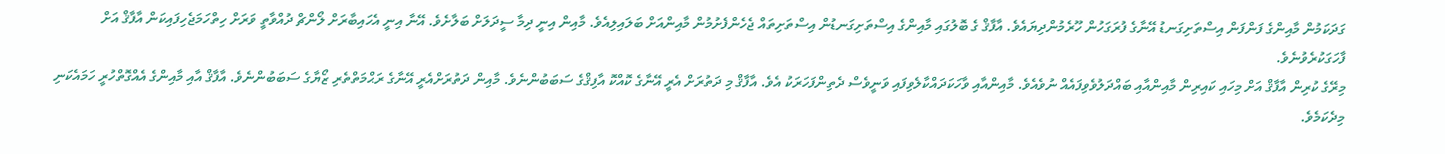ގަދަކަމުން މާއިންގެ ފަންފަން އިސްތަށިގަނޑު އޭނާގެ ފުރަގަހުން ހޫރެމުންދިޔައެވެ. އާފާޤް ގެ ބޮލުގައި މާއިންގެ އިސްތަށިގަނޑުން އިސްތަށިތައް ޖެހެންފެށުމުން މާއިންއަށް ބަލައިލިއެވެ. މާއިން އިނީ ދިމާ ސީދަލަށް ބަލާށެވެ. އޭނާ އިނީ އެހައިބާރަށް ލޯންޗް ދުއްވާތީ ވަރަށް ހިތްހަމަޖެހިފައިކަން އާފާޤް އަށް ފާހަގަކުރެވުނެވެ.
މިރޭގެ ކުރިން އާފާޤް އަށް މިހައި ކައިރިން މާއިންއާއި ބައްދަލުވެވިފައެއް ނުވެއެވެ. މާއިންއާއި ވާހަކަދައްކާލެވިފައި ވަނީވެސް ދެތިންފަހަރަކު އެވެ. އާފާޤް މި ދަތުރަށް އެރީ އޭނާގެ ކޮއްކޮ އާފިޤްގެ ސަބަބުންނެވެ. މާއިން ދަތުރަށްއެރީ އޭނާގެ ރަޙްމަތްތެރި ޒޯޔާގެ ސަބަބުންނެވެ. އާފާޤް އާއި މާއިންގެ އެއްގޮތްހުރީ ހަމައެކަނި މިދެކަމެވެ.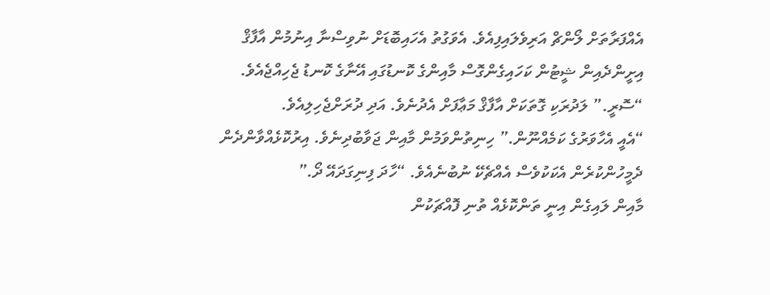އެއްފަރާތަށް ލޯންޗް އަރިވެލައިފިއެވެ. އެވަގުތު އެހައިބޮޑަށް ނުވިސްނާ އިނުމުން އާފާޤް އިށީންދެއިން ޝީޓުން ކަހައިގެންގޮސް މާއިންގެ ކޮނޑުގައި އޭނާގެ ކޮނޑު ޖެހިއްޖެއެވެ.
“ސޮރީ.” ލަދުރަކި ގޮތަކަށް އާފާޤް މަޢާފަށް އެދުނެވެ. އަދި ދުރަށްޖެހިލިއެވެ.
“އެއީ އެހާވަރުގެ ކަމެއްނޫން.” ހިނިތުންވަމުން މާއިން ޖަވާބުދިނެވެ. އިރުކޮޅެއްވާންދެން ދެމީހުންކުރެން އެކަކުވެސް އެއްޗެކޭ ނުބުނެއެވެ. “ހާދަ ފިނިގަދައޭ ދޯ.”
މާއިން ލައިގެން އިނީ ތަންކޮޅެއް ތުނި ފޮއްޗަކުން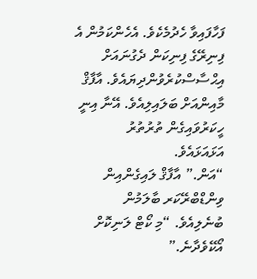ފަހާފައިވާ ހެދުމެކެވެ. އެހެންކަމުން އެ ފިނިރޭގެ ފިނިކަން ދެގުނައަށް އިޙްސާސްކުރެވުންދިޔައެވެ. އާފާޤް މާއިންއަށް ބަލައިލިއެވެ. އޭނާ އިނީ ހީކަރުވައިގެން ތުރުތުރު އަޅައަޅައެވެ.
“އަން.” އާފާޤް ލައިގެންއިން ވިންޑްބްރޭކަރ ބާލަމުން ބުނެލިއެވެ. “މި ކޯޓް ލަނިކޮށް އޯކޭވެދާނެ.”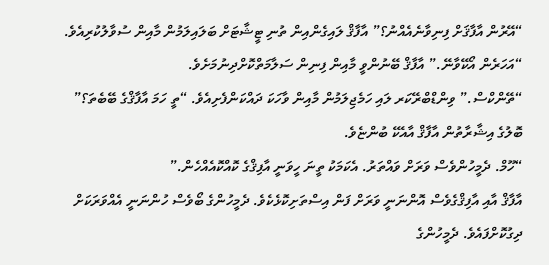“އޭރުން އާފާޤަށް ފިނިވާނެއެއްނު؟” އާފާޤް ލައިގެންއިން ތުނި ޓީޝާޓަށް ބަލައިލަމުން މާއިން ސުވާލުކުރިއެވެ.
“އަހަރެން އޯކޭވާނޭ.” އާފާޤް ބޭނުންވީ މާއިން ފިނިން ސަލާމަތްކޮށްދިނުމަށެވެ.
“ތޭންކްސް.” ވިންޑްބްރޭކަރ ލައި ހަމެޖިލަމުން މާއިން ވާހަކަ ދައްކަންފެށިއެވެ. “ތީ ހަމަ އާފާޤްގެ ބޭބެތަ؟”
ބޮލުގެ އިޝާރާތުން އާފާޤް އާއެކޭ ބުންޏެވެ.
“ހޫމް. ދެމީހުންވެސް ވަރަށް ވައްތަރު. އެކަމަކު ތީނަ ހީވަނީ އާފިޤްގެ ކޮއްކޮއެއްހެން.”
އާފާޤް އާއި އާފިޤްގެވެސް އޮންނަނީ ވަރަށް ފަން އިސްތަށިކޮޅެކެވެ. ދެމީހުންގެ ބޯވެސް ހުންނަނީ އެއްވަރަކަށް ދިގުކޮށްފައެވެ. ދެމީހުންގެ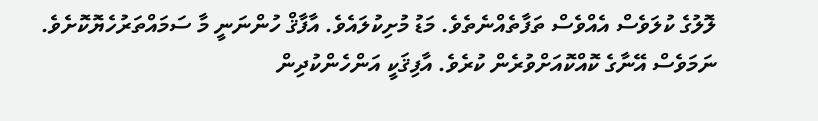ލޮލުގެ ކުލަވެސް އެއްވެސް ތަފާތެއްނެތެވެ. މަޑު މުށިކުލައެވެ. އާފާޤް ހުންނަނީ މާ ސަމައްތަރުހެޔޮކޮށެވެ. ނަމަވެސް އޭނާގެ ކޮއްކޮއަށްވުރެން ކުރެވެ. އާފިޤަކީ އަންހެންކުދިން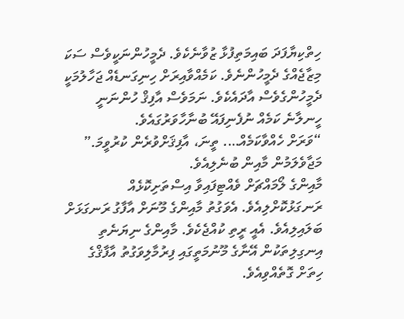ހިތްކިޔާފަދަ ބައިމަތިފުޅާ ޒުވާނެކެވެ. ދެމީހުންނަކީވެސް ސަކަ މިޒާޖެއްގެ ދެމީހުންނެވެ. ކަމެއްވާއިރަށް ހިނިގަނޑެއް ޖަހާލުމަކީ ދެމީހުންގެވެސް އާދައެކެވެ. ނަމަވެސް އާފިޤް ހުންނަނީ ހީނލާނެ ކަމެއް ނުފެނިފައޭ ބުނާހާވަރުގައެވެ.
“ވަރަށް ހެއްވާކަމެއް…. ތީނަ، އާފިޤަށްވުރެން ކުރުވީމަ.” މަޖާވެލަމުން މާއިން ބުނެލިއެވެ.
މާއިންގެ ލޯމައްޗަށް ވެއްޓިފައިވާ އިސްތަށިކޮޅެއް ރަނގަޅުކޮށްލިއެވެ. އެވަގުތު މާއިންގެ މޫނަށް އާފާގު ރަނގަޅަށް ބަލައިލިއެވެ. އެއީ ރީތި ކުއްޖެކެވެ. މާއިންގެ ނިޔަނެތި އިނގިލިތަކުން އޭނާގެ މޫނުމަތީގައި ފިރުމާލިވަގުތު އާފާޤްގެ ހިތަށް ގޮތެއްވިއެވެ.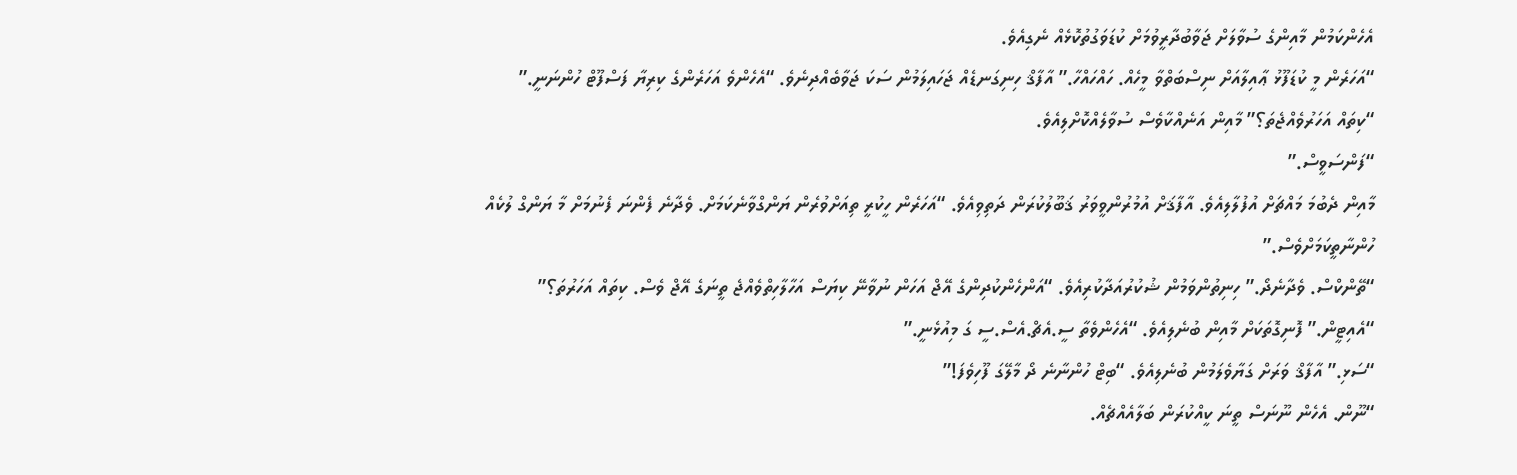އެހެންކަމުން މާއިންގެ ސުވާލަށް ޖަވާބުދާރީވުމަށް ކުޑަވަގުތުކޮޅެއް ނެގިއެވެ.
“އަހަރެން މީ ކުޑަފޫޅު ޢާއިލާއަށް ނިސްބަތްވާ މީހެއް. ހައްހައްހާ.” އާފާޤް ހިނިގަނޑެއް ޖަހައިލަމުން ސަކަ ޖަވާބެއްދިނެވެ. “އެހެންވެ އަހަރެންގެ ކިރިޔާ ފަސްފޫޓް ހުންނަނީ.”
“ކިތައް އަހަރުވެއްޖެތަ؟” މާއިން އަނެއްކާވެސް ސުވާލެއްކޮށްލިއެވެ.
“ފަންސަވީސް.”
މާއިން ދެބުމަ މައްޗަށް އުފުލާލިއެވެ. އާފާޤަށް އުމުރުންވީވަރު ޤަބޫލުކުރަން ދަތިވިއެވެ. “އަހަރެން ހީކުރީ ތިއަށްވުރެން ޔަންގްވާނެކަމަށް. ވެދާނެ ފެންނަ ފެނުމަށް މާ ޔަންގް ލުކެއް ހުންނާތީކަމަށްވެސް.”
“ތޭންކްސް. ވެދާނެދޯ.” ހިނިތުންވަމުން ޝުކުރުއަދާކުރިއެވެ. “އަންހެންކުދިންގެ އޭޖް އަހަން ނުވާނޭ ކިޔަސް އަހާލާހިތްވެއްޖެ ތީނަގެ އޭޖް ވެސް. ކިތައް އަހަރުތަ؟”
“އެއިޓީން.” ފޮނިގޮތަކަށް މާއިން ބުނެލިއެވެ. “އެހެންވެތާ ސީ.އެޗް.އެސް.ސީ ގަ މިއުޅެނީ.”
“ސަޅި.” އާފާޤް ވަރަށް ގަޔާވެލަމުން ބުނެލިއެވެ. “ބިޓް ހުންނާނެ ދޯ މާލޭގަ ފޫހިވެފަ!”
“ނޫން. އެހެން ނޫނަސް ތީނަ ކީއްކުރަން ބަލާއެއްޗެއް.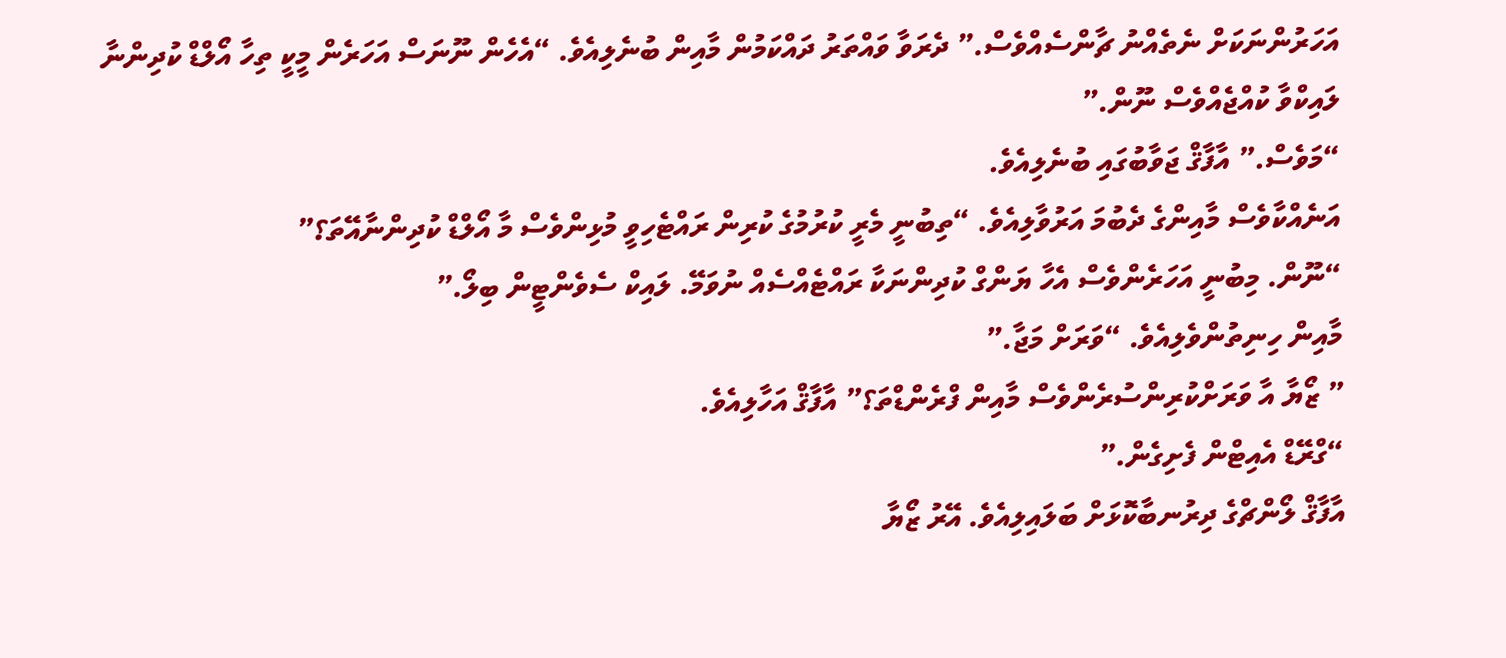އަހަރުންނަކަށް ނެތެއްނު ޗާންސެއްވެސް.” ދެރަވާ ވައްތަރު ދައްކަމުން މާއިން ބުނެލިއެވެ. “އެހެން ނޫނަސް އަހަރެން މީކީ ތިހާ އޯލްޑް ކުދިންނާ ލައިކްވާ ކުއްޖެއްވެސް ނޫން.”
“މަވެސް.” އާފާޤް ޖަވާބުގައި ބުނެލިއެވެ.
އަނެއްކާވެސް މާއިންގެ ދެބުމަ އަރުވާލިއެވެ. “ތިބުނީ މެރީ ކުރުމުގެ ކުރިން ރައްޓެހިވީ މުޅިންވެސް މާ އޯލްޑް ކުދިންނާއޭތަ؟”
“ނޫން. މިބުނީ އަހަރެންވެސް އެހާ ޔަންގް ކުދިންނަކާ ރައްޓެއްސެއް ނުވަމޭ. ލައިކް ސެވެންޓީން ބިލޯ.”
މާއިން ހިނިތުންވެލިއެވެ. “ވަރަށް މަޖާ.”
” ޒޯޔާ އާ ވަރަށްކުރިންސުރެންވެސް މާއިން ފްރެންޑްތަ؟” އާފާޤް އަހާލިއެވެ.
“ގްރޭޑް އެއިޓްން ފެށިގެން.”
އާފާޤް ލޯންޗްގެ ދިރުނބާކޮޅަށް ބަލައިލިއެވެ. އޭރު ޒޯޔާ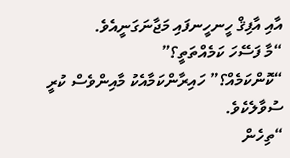އާއި އާފިޤް ހީނހީނފައި މަޖާނަގަނީއެވެ.
“މާ ފަސޭހަ ކަމެއްތަތީ؟”
“ކޮންކަމެއް؟” ހައިރާންކަމާއެކު މާއިންވެސް ކުރީ ސުވާލެކެވެ.
“ތިހެން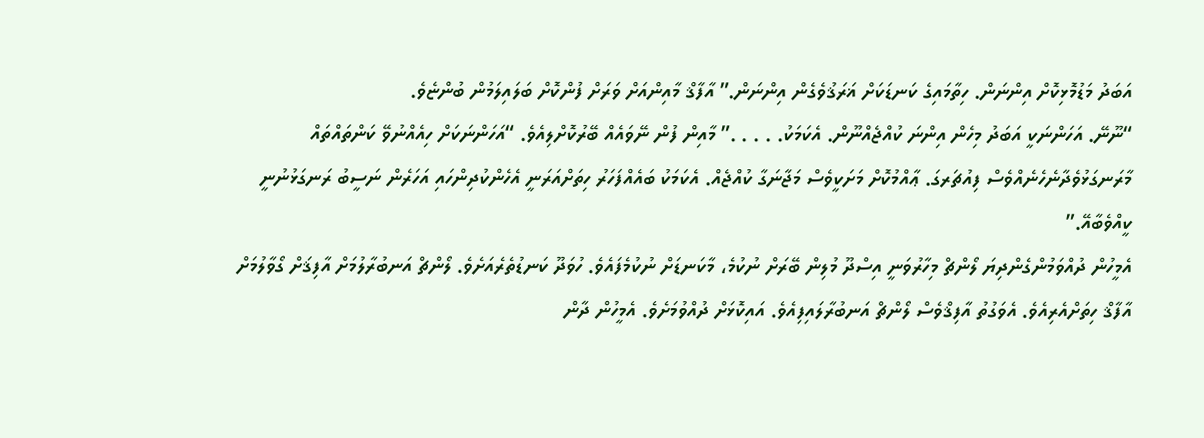އަބަދު މަޑުމޮޅިކޮށް އިންނަން. ހިތާމައިގެ ކަނޑަކަށް ޣަރަޤުވެގެން އިންނަން.” އާފާޤް މާއިންއަށް ވަރަށް ފުންކޮށް ބަލައިލަމުން ބުންޏެވެ.
“ނޫނޭ. އަހަންނަކީ އަބަދު މިހެން އިންނަ ކުއްޖެއްނޫން. އެކަމަކު. . . . .” މާއިން ފުން ނޭވައެއް ބޭރުކޮށްލިއެވެ. “އަހަންނަކަށް ހިއެއްނުވޭ ކަންތައްތައް މާރަނގަޅުވެދާނެހެނެއްވެސް ފިއުޗަރގަ. ޢާއްމުކޮށް މަށަކީވެސް މަޖާނަގާ ކުއްޖެއް. އެކަމަކު ބައެއްފަހަރު ހިތަށްއަރަނީ އެހެންކުދިންހައި އަހަރެން ނަސީބު ރަނގަޅުނުނީ ކީއްވެބާއޭ.”
އެމީހުން ދުއްވަމުންގެންދިޔަ ލޯންޗް މިހާރުވަނީ އިސްދޫ މުލިން ބޭރަށް ނުކުމެ، މާކަނޑަށް ނުކުމެފައެވެ. ހުވަދޫ ކަނޑުތެރެއަށެވެ. ލޯންޗް އަނބުރާލުމަށް އާފިޤަށް ގޯވާލުމަށް އާފާޤް ހިތަށްއެރިއެވެ. އެވަގުތު އާފިޤްވެސް ލޯންޗް އަނބުރާލައިފިއެވެ. އައިކޮޅަށް ދުއްވުމަށެވެ. އެމީހުން ދާން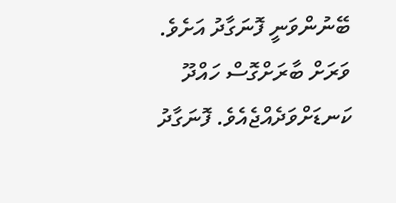ބޭނުންވަނީ ފޮނަގާދު އަށެވެ. ވަރަށް ބާރަށްގޮސް ހައްދޫ ކަނޑަށްވަދެއްޖެއެވެ. ފޮނަގާދު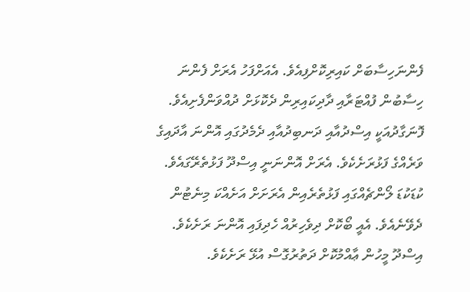ފެންނަހިސާބަށް ކައިރިކޮށްފިއެވެ. އެއަށްފަހު އެރަށް ފެންނަ ހިސާބުން ފުއްޓަރާއި ދާދިކައިރިން ދެކޮޅަށް ދުއްވަންފެށިއެވެ.
ފޮނަގާދުއަކީ އިސްދުއާއި ދަނބިދުއާއި ދެމެދުގައި އޮންނަ އާދައިގެ ވަރެއްގެ ފަޅުރަށެކެވެ. އެރަށް އޮންނަނީ އިސްދޫ ފަޅުތެރޭގައެވެ. ކުޑަކުޑަ ލޯންޗެއްގައި ފަޅުތެރެއިން އެރަށަށް އަށެއްކަ މިނެޓުން ދެވޭނެއެވެ. އެއީ ބޯކޮށް ދިވެހިރުއް ހެދިފައި އޮންނަ ރަށެކެވެ. އިސްދޫ މީހުން ޢާއްމުކޮށް ދަތުރުގޮސް އުޅޭ ރަށެކެވެ.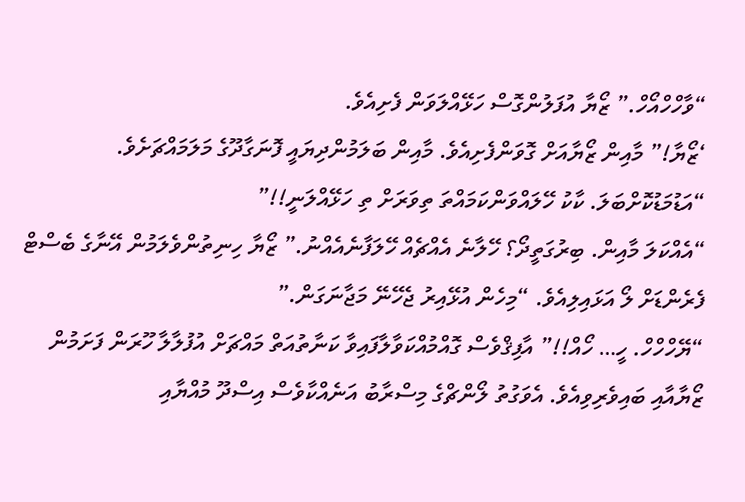“ވާހްހްއޯހް.” ޒޯޔާ އުފަލުންގޮސް ހަޅޭއްލަވަން ފެށިއެވެ.
‘ޒޯޔާ!” މާއިން ޒޯޔާއަށް ގޮވަންފެށިއެވެ. މާއިން ބަލަމުންދިޔައީ ފޮނަގާދޫގެ މަލަމައްޗަށެވެ. “އަޑުމަޑުކޮށްބަލަ. ކާކު ހޭލައްވަންކަމައްތަ ތިވަރަށް ތި ހަޅޭއްލަނީ!!”
“އެއްކަލަ މާއިން. ބިރުގަތީދޯ؟ ހޭލާނެ އެއްޗެއް ހޭލަފާނެއެއްނު.” ޒޯޔާ ހިނިތުންވެލަމުން އޭނާގެ ބެސްޓް ފެރެންޑަށް ލޯ އަޅައިލިއެވެ. “މިހެން އުޅޭއިރު ޖެހޭނޭ މަޖާނަގަން.”
“ޔޭހްހްހް. ހީ… ހޯއް!!” އާފިޤްވެސް ގޮއްމުއްކަވާލާފައިވާ ކަނާތުއަތް މައްޗަށް އުފުލާލާ ހޫރަން ފަށަމުން ޒޯޔާއާއި ބައިވެރިވިއެވެ. އެވަގުތު ލޯންޗްގެ މިސްރާބު އަނެއްކާވެސް އިސްދޫ މުއްޔާއި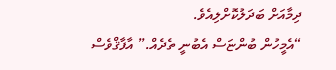ދިމާއަށް ބަދަލުކޮށްލިއެވެ.
“އެމީހުން ބުންޏަސް އެބުނީ ތެދެއް.” އާފާޤްވެސް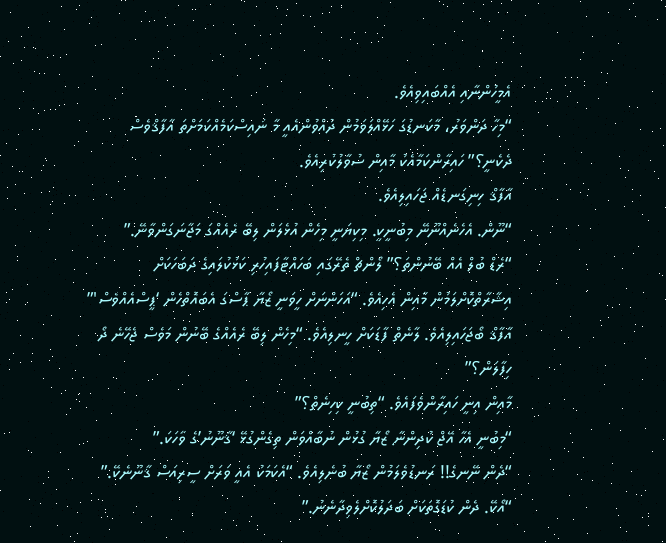އެމީހުންނާއި އެއްބައިވިއެވެ.
“މިހާ ދަންވަރު، މާކަނޑުގަ ހަޅޭއްލަވަމުން ދުއްވުންއެއީ މާ ނައިސްކަމެއްކަމަށްތަ އާފާޤްވެސް ދެކެނީ؟” ހައިރާންކަމާއެކު މާއިން ސުވާލުކުރިއެވެ.
އާފާޤް ހިނިގަނޑެއް ޖަހައިލިއެވެ.
“ނޫން. އެހެނެއްނޫނޭ މިބުނީކީ. މިކިޔަނީ މިހެން އުޅެލަން ލިބޭ ރެއެއްގަ މަޖާނަގަންވާނޭ.”
“ރެޑް ބުލް އެއް ބޭނުންތަ؟” ލޯންޗް ތެރޭގައި ބަހައްޓާފައިހުރި ކަޅުކުލައިގެ ދަބަހަކަށް އިޝާރާތްކޮށްލަމުން މާއިން އެހިއެވެ. “އަހަންނަށް ހީވަނީ ޒޯޔާ ޕާސްގަ އެބައޮތްހެން ‘ޕީސްއެއްވެސް'”
އާފާޤް ބޯޖަހައިލިއެވެ. ލާނެތް ފާޑަކަށް ހީނލިއެވެ. “މިހެން ލިބޭ ރެއެއްގެ ބޭނުން މަވެސް ޖެހޭނެ ދޯ ހިފާލަން؟”
މާއިން އިނީ ހައިރާންވެފައެވެ. “ތިބުނީ ކިހިނެތް؟”
“މިބުނީ އެހާ އޭޖް ކުދިންނާ ޒޯޔާ ގުޅުން ނުބާއްވަން ތިގެންގުޅޭ ‘ޤާނޫނު’ގެ ވާހަކަ.”
“ދެން ނޭނގެ!! ރަނޑުވެލަމުން ޒޯޔާ ބުނެލިއެވެ. “އެކަމަކު އެއީ ވަރަށް ސީރިއަސް ޤާނޫނެކޭ.”
“އޯކޭ. ދެން ކުޑަގޮތަކަށް ބަދަލުކޮށްލެވިދާނެނު.”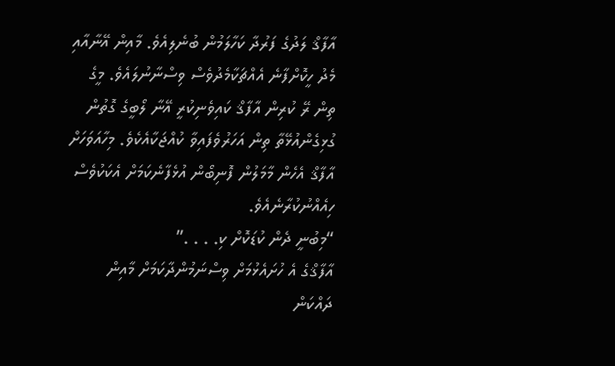އާފާޤް ލަދުގެ ފަރުދާ ކަހާލަމުން ބުނެލިއެވެ. މާއިން އޭނާއާއި މެދު ހީކޮށްފާނެ އެއްޗަކާމެދުވެސް ވިސްނާނުލައެވެ. މީގެ ތިން ރޭ ކުރިން އާފާޤް ކައިވެނިކުރީ އޭނާ ލޯބީގެ ގޮތުން ގުޅިގެންއުޅޭތާ ތިން އަހަރުވެފައިވާ ކުއްޖަކާއެކެވެ. މިހާއަވަހަށް އާފާޤް އެހެން މާމަލުން ފޮނިބޯން އުޅެފާނެކަމަށް އެކަކުވެސް ހިއެއްނުކުރާނެއެވެ.
“މިބުނީ ދެން ކުޑަކޮށް ކި. . . .”
އާފާޤްގެ އެ ހުށައެޅުމަށް ވިސްނަމުންދާކަމަށް މާއިން ދައްކަން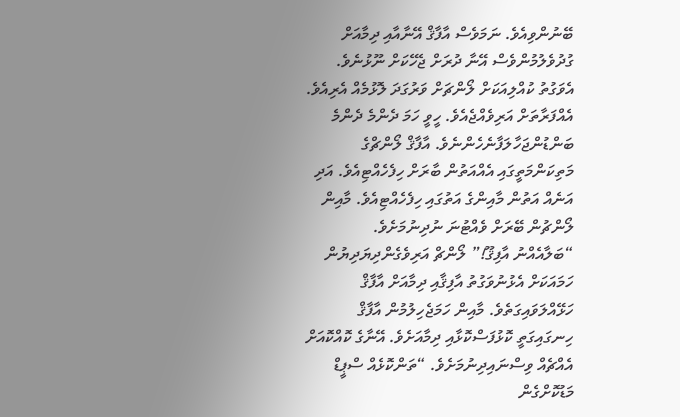ބޭނުންވިއެވެ. ނަމަވެސް އާފާޤް އޭނާއާއި ދިމާއަށް ގުދުވެލުމުންވެސް އޭނާ ދުރަށް ޖެހޭކަށް ނޫޅުނެވެ.
އެވަގުތު ކުއްލިއަކަށް ލޯންޗަށް ވަރުގަދަ ލޮޅުމެއް އެރިއެވެ. އެއްފަރާތަށް އަރިވެއްޖެއެވެ. ހީވީ ހަމަ ދެންމެ ދެންމެ ބަންޑުންޖަހާލަފާނެހެންނެވެ. އާފާޤް ލޯންޗްގެ މަތިކަންމަތީގައި އެއްއަތުން ބާރަށް ހިފެހެއްޓިއެވެ. އަދި އަނެއް އަތުން މާއިންގެ އަތުގައި ހިފެހެއްޓިއެވެ. މާއިން ލޯންޗުން ބޭރަށް ވެއްޓުނަ ނުދިނުމަށެވެ.
“ބަލާއެއްނު އާފިޤޫ!” ލޯންޗް އަރިވެގެންދިޔަދިޔުން ހަމައަކަށް އެޅުނުވަގުތު އާފިޤާއި ދިމާއަށް އާފާޤް ހަޅޭއްލަވައިގަތެވެ. މާއިން ހަމަޖެހިލުމުން އާފާޤް ހިނގައިގަތީ ކޮޅުފަސްކޮޅާއި ދިމާއަށެވެ. އޭނާގެ ކޮއްކޮއަށް އެއްޗެއް ވިސްނައިދިނުމަށެވެ. “ތަންކޮޅެއް ސްޕީޑް މަޑުކޮށްގެން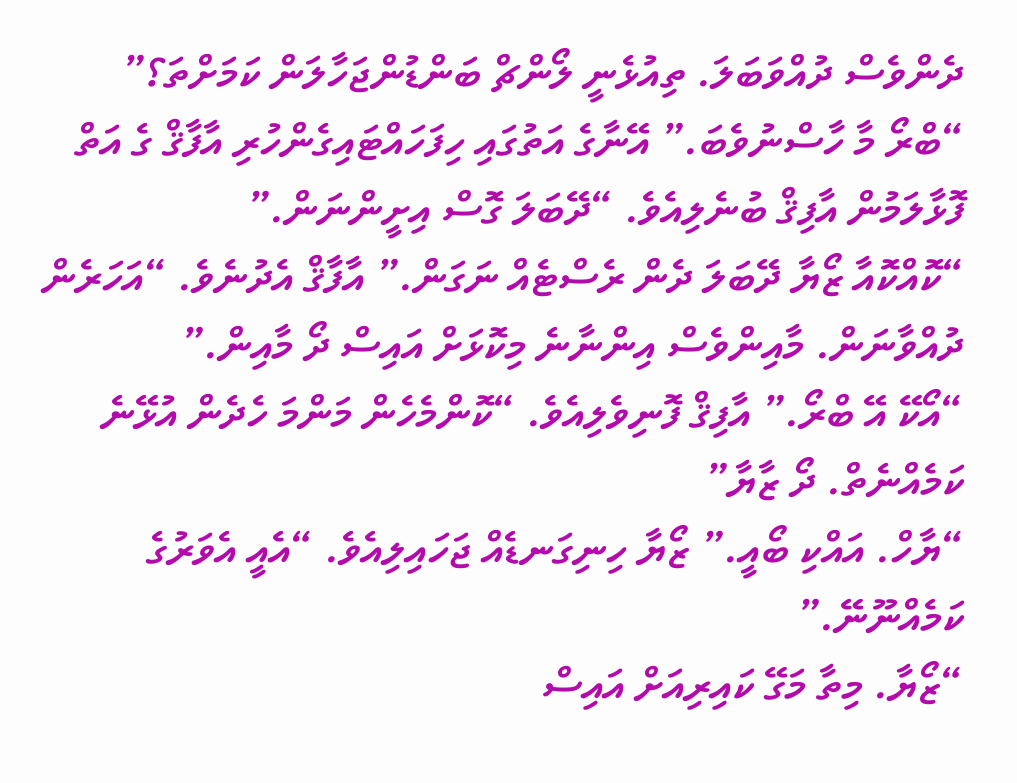ދެންވެސް ދުއްވަބަލަ. ތިއުޅެނީ ލޯންޗް ބަންޑުންޖަހާލަން ކަމަށްތަ؟”
“ބްރޯ މާ ހާސްނުވެބަ.” އޭނާގެ އަތުގައި ހިފަހައްޓައިގެންހުރި އާފާޤް ގެ އަތް ފޮޅާލަމުން އާފިޤް ބުނެލިއެވެ. “ދޭބަލަ ގޮސް އިށީންނަން.”
“ކޮއްކޮއާ ޒޯޔާ ދޭބަލަ ދެން ރެސްޓެއް ނަގަން.” އާފާޤް އެދުނެވެ. “އަހަރެން ދުއްވާނަން. މާއިންވެސް އިންނާނެ މިކޮޅަށް އައިސް ދޯ މާއިން.”
“އޯކޭ އޭ ބްރޯ.” އާފިޤް ފޮނިވެލިއެވެ. “ކޮންމެހެން މަންމަ ހެދެން އުޅޭނެ ކަމެއްނެތް. ދޯ ޒާޔާ”
“ޔާހް. އައްކި ބޯއީ.” ޒޯޔާ ހިނިގަނޑެއް ޖަހައިލިއެވެ. “އެއީ އެވަރުގެ ކަމެއްނޫނޭ.”
“ޒޯޔާ. މިތާ މަގޭ ކައިރިއަށް އައިސް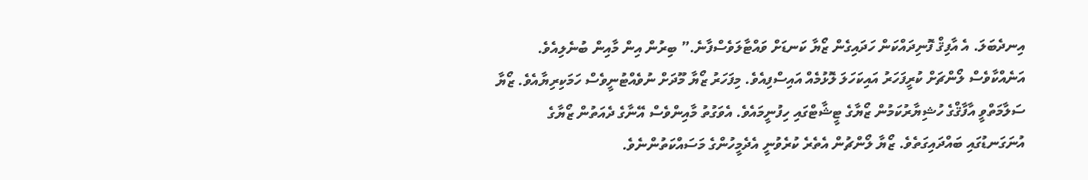އިނދެބަލަ. އެ އާފިޤް ފޮނިދައްކަން ހަދައިގެން ޒޯޔާ ކަނޑަށް ވައްޓާލަވެސްފާނެ.” ބިރުން އިން މާއިން ބުނެލިއެވެ.
އަނެއްކާވެސް ލޯންޗަށް ކުރީފަހަރު އައިކަހަލަ ލޮޅުމެއް އައިސްފިއެވެ. މިފަހަރު ޒޯޔާ މޫދަށް ނުވެއްޓުނީވެސް ހަމަކިރިޔާއެވެ. ޒޯޔާ ސަލާމަތްވީ އާފާޤްގެ ހުޝިޔާރުކަމުން ޒޯޔާގެ ޓީޝާޓްގައި ހިފުނީމައެވެ. އެވަގުތު މާއިންވެސް އޭނާގެ ދެއަތުން ޒޯޔާގެ އުނަގަނޑުގައި ބައްދައިގަތެވެ. ޒޯޔާ ލޯންޗުން އެތެރެ ކުރެވުނީ އެދެމީހުންގެ މަސައްކަތުންނެވެ.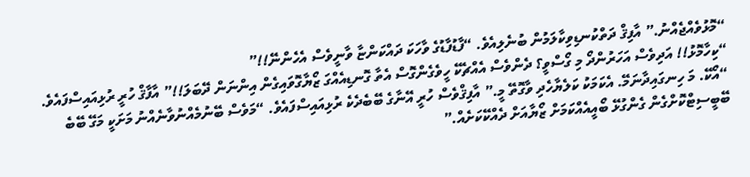“މޮޅުވެއްޖެއްނު.” އާފިޤް ދަތްކުނޑިވިކާލަމުން ބުނެލިއެވެ. “ފާޑުފާޑުގެ ވާހަކަ ދައްކަންޏާ ވާނީވެސް އެހެންނޭ!!”
“ކިހާމޮޅު!! އަދިވެސް އަހަރުންދޯ މި ގޯސްވީ؟ ދެންވެސް އެއްޗެކޭ ހީވެގެންގޮސް އެތާ ގޮނޑިއެއްގަ ޒޯޔާގޮވައިގެން އިންނަން ދޭބަލަ!!” އާފާޤް ހުރީ ރުޅިއައިސްފައެވެ.
“އޯކޭ. މަ ހިނގައިދާނަމޭ. އެކަމަކު ކަލެޔާހެދި ވާގޮތޭ މީ.” އާފިޤްވެސް ހުރީ އޭނާގެ ބޭބެދެކެ ރުޅިއައިސްފައެވެ. “މަވެސް ބޭނުމެއްނުވާނެއްނު މަށަކީ މަގޭ ބޭބެ ބޭބީސިޓްކޮށްގެން ގެންގުޅޭ ބޯއީއެއްކަމަށް ޒޯޔާއަށް ދެއްކޭކަށެއް.”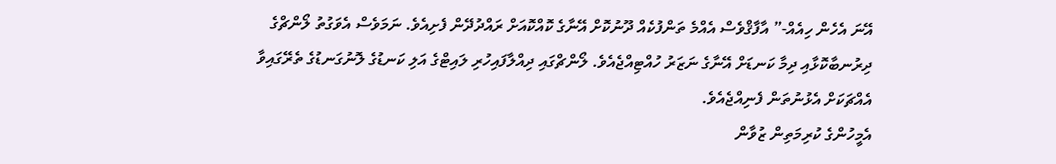އޭނަ އެހެން ހިއެއް-” އާފާޤްވެސް އެއްމެ ތަންފުކެއް ދޫނުކޮށް އޭނާގެ ކޮއްކޮއަށް ރައްދުދޭން ފެށިއެވެ. ނަމަވެސް އެވަގުތު ލޯންޗްގެ ދިރުނބާކޮޅާއި ދިމާ ކަނޑަށް އޭނާގެ ނަޒަރު ހުއްޓިއްޖެއެވެ. ލޯންޗްގައި ދިއްލާފައިހުރި ލައިޓްގެ އަލި ކަނޑުގެ ލޮނުގަނޑުގެ ތެރޭގައިވާ އެއްޗަކަށް އެޅުނުތަން ފެނިއްޖެއެވެ.
އެމީހުންގެ ކުރިމަތިން ޒުވާން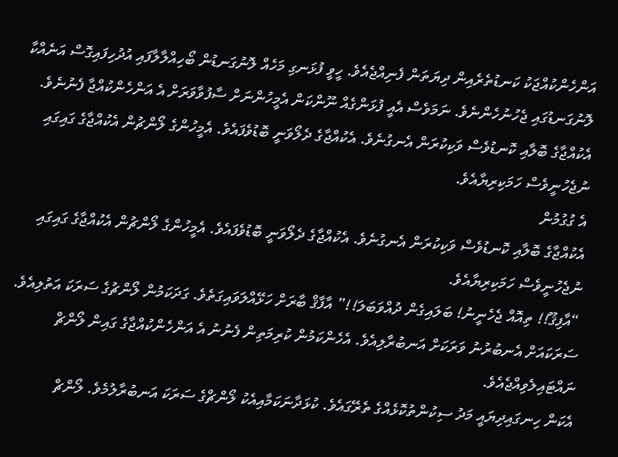އަންހެންކުއްޖަކު ކަނޑުތެރެއިން ދިޔަތަން ފެނިއްޖެއެވެ. ހީވީ ފުޅަނގި މަހެއް ލޮނުގަނޑުން ބޯހިއްލާލާފައި އުދުހިފައިގޮސް އަނެއްކާ ލޮނުގަނޑުގައި ޖެހުނުހެންނެވެ. ނަމަވެސް އެއީ ފުޅަންގެއް ނޫންކަން އެމީހުންނަށް ސާފުވާވަރަށް އެ އަންހެންކުއްޖާ ފެނުނެވެ. އެކުއްޖާގެ ބޮލާއި ކޮނޑުވެސް ވަކިކުރަން އެނގުނެވެ. އެކުއްޖާގެ ދެލޯވަނީ ބޮޑުވެފައެވެ. އެމީހުންގެ ލޯންޗުން އެކުއްޖާގެ ގައިގައި ނުޖެހުނީވެސް ހަމަކިރިޔާއެވެ.
އެ ގުގުމުން
އެކުއްޖާގެ ބޮލާއި ކޮނޑުވެސް ވަކިކުރަން އެނގުނެވެ. އެކުއްޖާގެ ދެލޯވަނީ ބޮޑުވެފައެވެ. އެމީހުންގެ ލޯންޗުން އެކުއްޖާގެ ގައިގައި ނުޖެހުނީވެސް ހަމަކިރިޔާއެވެ.
“އާފިޤޫ!! ތިއޮއް ޖެހެނީނު! ބަލައިގެން ދުއްވަބަލަ!!” އާފާޤް ބާރަށް ހަޅޭއްލަވައިގަތެވެ. ގަދަކަމުން ލޯންޗުގެ ސަރަކަ އަތުލިއެވެ. ސަރަކައަށް އެނބުރުނު ވަރަކަށް އަނބުރާލިއެވެ. އެހެންކަމުން ކުރިމަތިން ފެނުނު އެ އަންހެންކުއްޖާގެ ގައިން ލޯންޗް ނައްޓައިލެވިއްޖެއެވެ.
އެކަން ހިނގައިދިޔައީ މަދު ސިކުންތުކޮޅެއްގެ ތެރޭގައެވެ. ކުޅަދާނަކަމާއިއެކު ލޯންޗްގެ ސަރަކަ އަނބުރާލުމެވެ. ލޯންޗް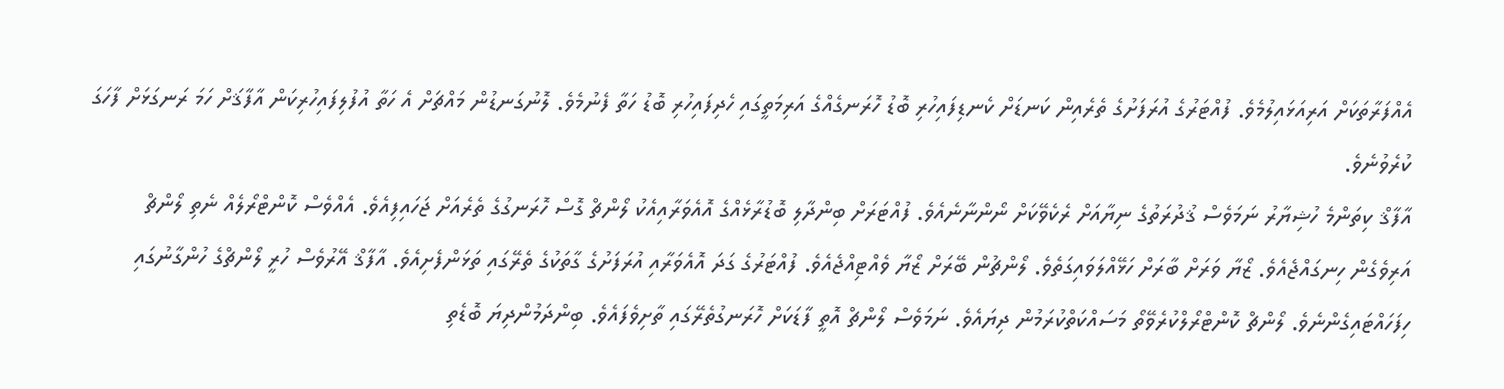އެއްފަރާތަކަށް އަރިއަޅައިލުމެވެ. ފުއްޓަރުގެ އުރަފަށުގެ ތެރެއިން ކަނޑަށް ކެނޑިފައިހުރި ބޮޑު ހޮރަނގެއްގެ އަރިމަތީގައި ހެދިފައިހުރި ބޮޑު ހަތާ ފެނުމެވެ. ލޮނުގަނޑުން މައްޗަށް އެ ހަތާ އުފުލިފައިހުރިކަން އާފާޤަށް ހަމަ ރަނގަޅަށް ފާހަގަ ކުރެވުނެވެ.
އާފާޤް ކިތަންމެ ހުޝިޔާރު ނަމަވެސް ޤުދުރަތުގެ ނިޔާއަށް ރެކެވޭކަށް ނޯންނާނެއެވެ. ފުއްޓަރަށް ބިންދާލި ބޮޑުރާޅެއްގެ އޮއެވަރާއިއެކު ލޯންޗް ގޮސް ހޮރަނގުގެ ތެރެއަށް ޖަހައިފިއެވެ. އެއްވެސް ކޮންޓްރޯލެއް ނެތި ލޯންޗް އަރިވެގެން ހިނގައްޖެއެވެ. ޒޯޔާ ވަރަށް ބާރަށް ހަޅޭއްލަވައިގަތެވެ. ލޯންޗުން ބޭރަށް ޒޯޔާ ވެއްޓިއްޖެއެވެ. ފުއްޓަރުގެ ގަދަ އޮއެވަރާއި އުރަފަށުގެ ގާތަކުގެ ތެރޭގައި ތަޅަންފެށިއެވެ. އާފާޤް އޭރުވެސް ހުރީ ލޯންޗްގެ ހުންގާނުގައި ހިފަހައްޓައިގެންނެވެ. ލޯންޗް ކޮންޓްރޯލްކުރެވޭތޯ މަސައްކަތްކުރަމުން ދިޔައެވެ. ނަމަވެސް ލޯންޗް އޮތީ ފާޑަކަށް ހޮރަނގުތެރޭގައި ތާށިވެފައެވެ. ބިންދަމުންދިޔަ ބޮޑެތި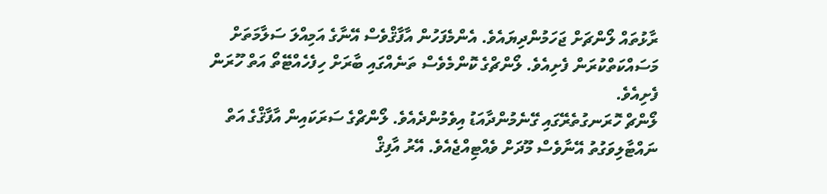ރާޅުތައް ލޯންޗަށް ޖަހަމުންދިޔައެވެ. އެންމެފަހުން އާފާޤްވެސް އޭނާގެ އަމިއްލަ ސަލާމަތަށް މަސައްކަތްކުރަން ފެށިއެވެ. ލޯންޗްގެ ކޮންމެވެސް ތަނެއްގައި ބާރަށް ހިފެހެއްޓޭތޯ އަތް ހޫރަން ފެށިއެވެ.
ލޯންޗް ހޮރަނގުތެރޭގައި ގޭނެމުންދާއަޑު އިވެމުންދެއެވެ. ލޯންޗްގެ ސަރަކައިން އާފާޤްގެ އަތް ނައްޓާލިވަގުތު އޭނާވެސް މޫދަށް ވެއްޓިއްޖެއެވެ. އޭރު އާފިޤް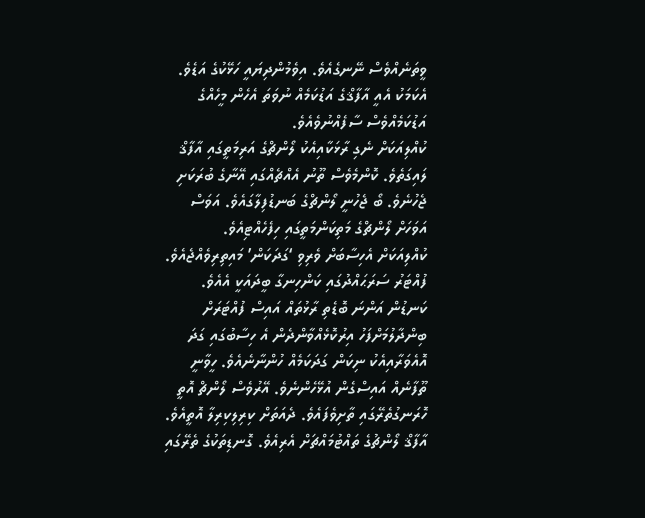ވީތަނެއްވެސް ނޭނގެއެވެ. އިވެމުންދިޔައީ ހަޅޭކުގެ އަޑެވެ. އެކަމަކު އެއީ އާފާޤްގެ އަޑުކަމެއް ނުވަތަ އެހެން މީހެއްގެ އަޑުކަމެއްވެސް ސާފެއްނުވެއެވެ.
ކުއްލިއަކަށް ނެގި ރާޅަކާއިއެކު ލޯންޗްގެ އަރިމަތީގައި އާފާޤް ލައިގަތެވެ. ކޮންމެވެސް ތޫނު އެއްޗެއްގައި އޭނާގެ ބުރަކަށި ޖެހުނެވެ. ބޯ ޖެހުނީ ލޯންޗްގެ ބަނޑުފިލާގައެވެ. އަވަސް އަވަހަށް ލޯންޗްގެ މަތިކަންމަތީގައި ހިފެހެއްޓިއެވެ.
ކުއްލިއަކަށް އެހިސާބަށް ވެރިވި ‘ގަދަކަން’ މައިތިރިވެއްޖެއެވެ. ފުއްޓަރު ސަރަޙައްދުގައި ކަންހިނގާ ބީދައަކީ އެއެވެ. ކަނޑުން އަންނަ ބޮޑެތި ރާޅުތައް އައިސް ފުއްޓަރަށް ބިންދާލުމަށްފަހު އިރުކޮޅެއްވާންދެން އެ ހިސާބުގައި ގަދަ އޮއެވަރާއިއެކު ނިކަން ގަދަކަމެއް ހުންނާނެއެވެ. ހީވާނީ ތޫފާނެއް އައިސްގެން އުޅޭހެންނެވެ. އޭރުވެސް ލޯންޗް އޮތީ ހޮރަނގުތެރޭގައި ތާށިވެފައެވެ. ދެއަތަށް ކިރިލިކިރިލާ އޮތީއެވެ. އާފާޤް ލޯންޗުގެ ތައްޓުމައްޗަށް އެރިއެވެ. ގޮނޑިތަކުގެ ތެރޭގައި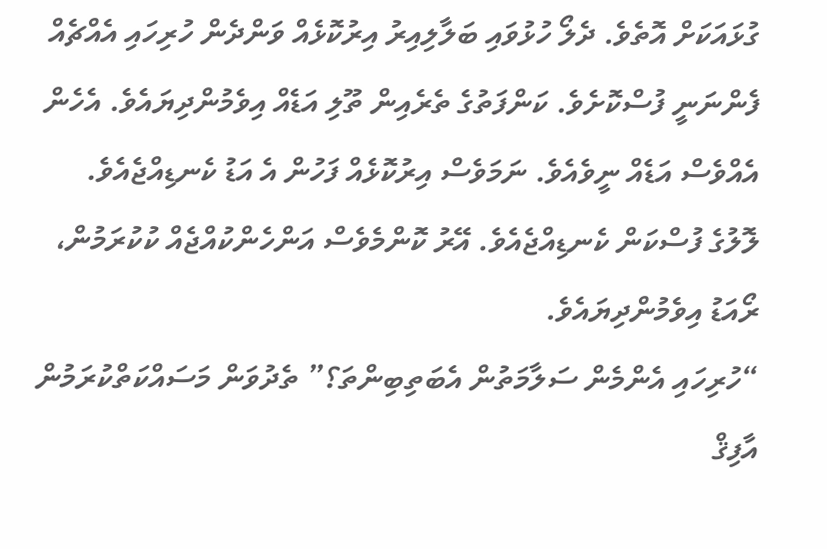ގުޅައަކަށް އޮތެވެ. ދެލޯ ހުޅުވައި ބަލާލިއިރު އިރުކޮޅެއް ވަންދެން ހުރިހައި އެއްޗެއް ފެންނަނީ ފުސްކޮށެވެ. ކަންފަތުގެ ތެރެއިން ތޫލި އަޑެއް އިވެމުންދިޔައެވެ. އެހެން އެއްވެސް އަޑެއް ނީވެއެވެ. ނަމަވެސް އިރުކޮޅެއް ފަހުން އެ އަޑު ކެނޑިއްޖެއެވެ. ލޮލުގެ ފުސްކަން ކެނޑިއްޖެއެވެ. އޭރު ކޮންމެވެސް އަންހެންކުއްޖެއް ކުކުރަމުން، ރޯއަޑު އިވެމުންދިޔައެވެ.
“ހުރިހައި އެންމެން ސަލާމަތުން އެބަތިބިންތަ؟” ތެދުވަން މަސައްކަތްކުރަމުން އާފިޤް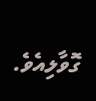ގޮވާލިއެވެ.